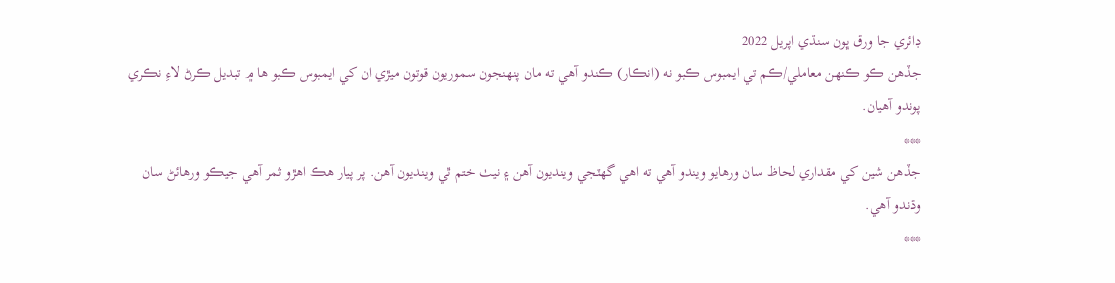ڊائري جا ورق ڀون سنڌي اپريل 2022
جڏهن ڪو ڪنهن معاملي/ڪم تي ايمبوس ڪبو نه (انڪار) ڪندو آهي ته مان پنهنجون سموريون قوتون ميڙي ان کي ايمبوس ڪبو ها ۾ تبديل ڪرڻ لاءِ نڪري پوندو آهيان.
***
جڏهن شين کي مقداري لحاظ سان ورهايو ويندو آهي ته اهي گهٽجي وينديون آهن ۽ نيٺ ختم ٿي وينديون آهن. پر پيار هڪ اهڙو ثمر آهي جيڪو ورهائڻ سان وڌندو آهي.
***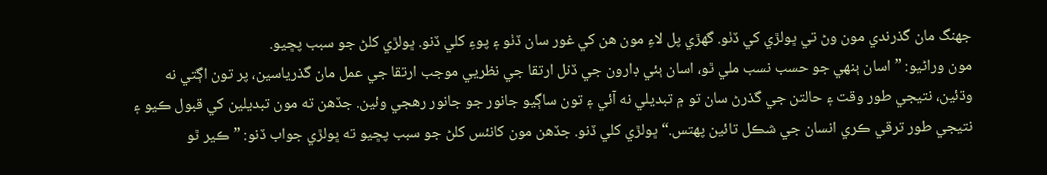جهنگ مان گذرندي مون وڻ تي ڀولڙي کي ڏٺو. گهڙي پل لاءِ مون هن کي غور سان ڏٺو ۽ پوءِ کلي ڏنو. ڀولڙي کلڻ جو سبب پڇيو.
مون وراڻيو: ”اسان ٻنهي جو حسب نسب ملي ٿو، اسان ٻئي ڊارون جي ڏنل ارتقا جي نظريي موجب ارتقا جي عمل مان گذرياسين، پر تون اڳتي نه وڌئين، نتيجي طور وقت ۽ حالتن جي گذرڻ سان تو ۾ تبديلي نه آئي ۽ تون ساڳيو جانور جو جانور رهجي وئين. جڏهن ته مون تبديلين کي قبول ڪيو ۽ نتيجي طور ترقي ڪري انسان جي شڪل تائين پهتس.“ ڀولڙي کلي ڏنو. جڏهن مون کانئس کلڻ جو سبب پڇيو ته ڀولڙي جواب ڏنو: ”ڪير ٿو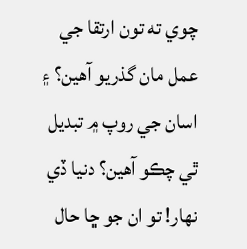چوي ته تون ارتقا جي عمل مان گذريو آهين؟ ۽ اسان جي روپ ۾ تبديل ٿي چڪو آهين؟ دنيا ڏي نهار! تو ان جو ڇا حال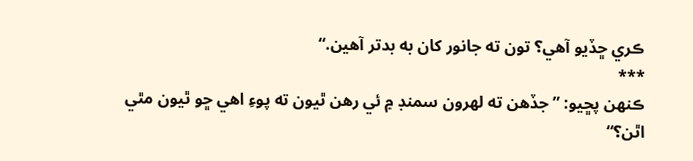ڪري ڇڏيو آهي؟ تون ته جانور کان به بدتر آهين.“
***
ڪنهن پڇيو: ”جڏهن ته لهرون سمنڊ ۾ ئي رهن ٿيون ته پوءِ اهي ڇو ٿيون مٿي اٿن؟“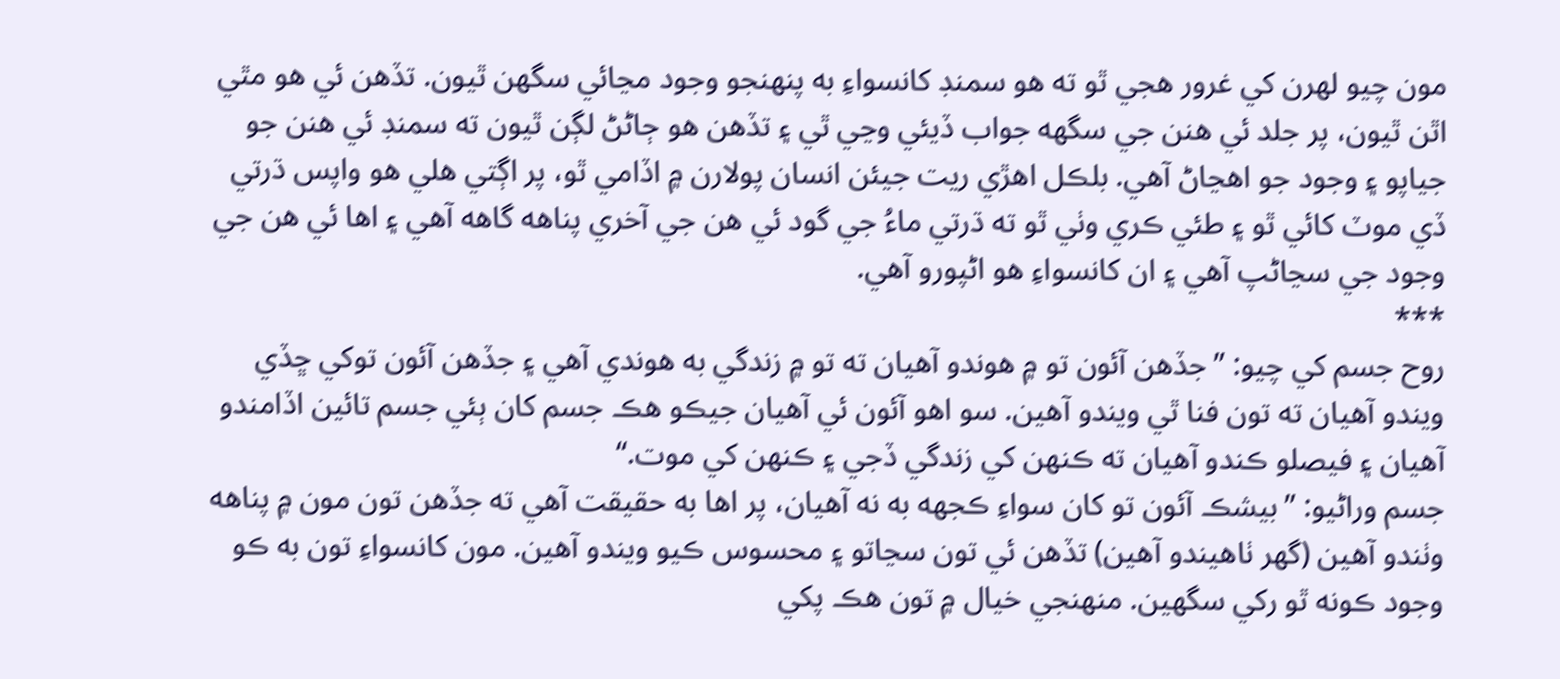مون چيو لهرن کي غرور هجي ٿو ته هو سمنڊ کانسواءِ به پنهنجو وجود مڃائي سگهن ٿيون. تڏهن ئي هو مٿي اٿن ٿيون، پر جلد ئي هنن جي سگهه جواب ڏيئي وڃي ٿي ۽ تڏهن هو ڄاڻڻ لڳن ٿيون ته سمنڊ ئي هنن جو جياپو ۽ وجود جو اهڃاڻ آهي. بلڪل اهڙي ريت جيئن انسان پولارن ۾ اڏامي ٿو، پر اڳتي هلي هو واپس ڌرتي ڏي موٽ کائي ٿو ۽ طئي ڪري وٺي ٿو ته ڌرتي ماءُ جي گود ئي هن جي آخري پناهه گاهه آهي ۽ اها ئي هن جي وجود جي سڃاڻپ آهي ۽ ان کانسواءِ هو اڻپورو آهي.
***
روح جسم کي چيو: ”جڏهن آئون تو ۾ هوندو آهيان ته تو ۾ زندگي به هوندي آهي ۽ جڏهن آئون توکي ڇڏي ويندو آهيان ته تون فنا ٿي ويندو آهين. سو اهو آئون ئي آهيان جيڪو هڪ جسم کان ٻئي جسم تائين اڏامندو آهيان ۽ فيصلو ڪندو آهيان ته ڪنهن کي زندگي ڏجي ۽ ڪنهن کي موت.“
جسم وراڻيو: ”بيشڪ آئون تو کان سواءِ ڪجهه به نه آهيان، پر اها به حقيقت آهي ته جڏهن تون مون ۾ پناهه وٺندو آهين (گهر ٺاهيندو آهين) تڏهن ئي تون سڃاتو ۽ محسوس ڪيو ويندو آهين. مون کانسواءِ تون به ڪو وجود ڪونه ٿو رکي سگهين. منهنجي خيال ۾ تون هڪ پکي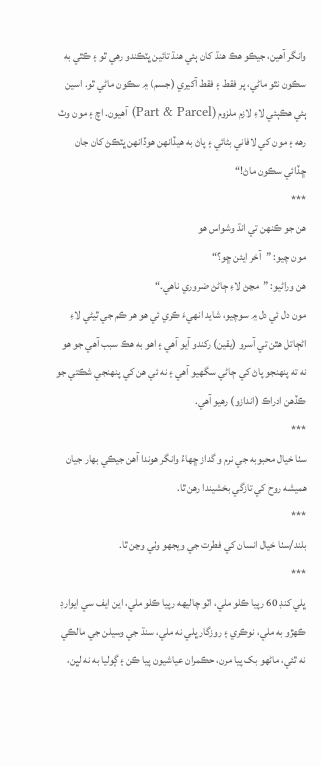وانگر آهين، جيڪو هڪ هنڌ کان ٻئي هنڌ تائين ڀٽڪندو رهي ٿو ۽ ڪٿي به سڪون نٿو ماڻي، پر فقط ۽ فقط آکيري (جسم) ۾ سڪون ماڻي ٿو. اسين ٻئي هڪٻئي لاءِ لازم ملزوم (Part & Parcel) آهيون. اچ ۽ مون وٽ رهه ۽ مون کي لافاني بڻائي ۽ پاڻ به هيڏانهن هوڏانهن ڀٽڪڻ کان جان ڇڏائي سڪون ماڻ!“
***
هن جو ڪنهن تي انڌ وشواس هو
مون چيو: ”آخر ايئن ڇو؟“
هن وراڻيو: ”مڃڻ لاءِ ڄاڻڻ ضروري ناهي.“
مون دل ئي دل ۾ سوچيو، شايد انهيءَ ڪري ئي هو هر ڪم جي ٿيڻي لاءِ اڻڄاتل هٿن تي آسرو (يقين) رکندو آيو آهي ۽ اهو به هڪ سبب آهي جو هو نه ته پنهنجو پاڻ کي ڄاڻي سگهيو آهي ۽ نه ئي هن کي پنهنجي شڪتي جو ڪڏهن ادراڪ (اندازو) رهيو آهي.
***
سٺا خيال محبوبه جي نرم و گداز ڇهاءُ وانگر هوندا آهن جيڪي بهار جيان هميشه روح کي تازگي بخشيندا رهن ٿا.
***
بلند/سٺا خيال انسان کي فطرت جي ويجهو وٺي وڃن ٿا.
***
ڀلي کنڊ 60 رپيا ڪلو ملي، اٽو چاليهه رپيا ڪلو ملي، اين ايف سي ايوارڊ ڪهڙو به ملي، نوڪري ۽ روزگار ڀلي نه ملي، سنڌ جي وسيلن جي مالڪي نه ٿئي، ماڻهو بک پيا مرن، حڪمران عياشيون پيا ڪن ۽ ڳوليا به نه لڀن،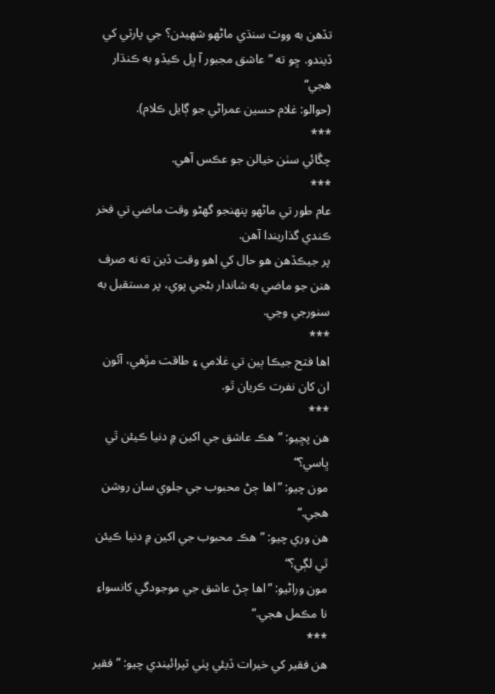تڏهن به ووٽ سنڌي ماڻهو شهيدن؟ جي پارٽي کي ڏيندو. ڇو ته ”عاشق مجبور آ ڀل ڪيڏو به ڪنڌار هجي“
(حوالو: غلام حسين عمراڻي جو ڳايل ڪلام).
***
چڱائي سٺن خيالن جو عڪس آهي.
***
عام طور تي ماڻهو پنهنجو گهڻو وقت ماضي تي فخر ڪندي گذاريندا آهن.
پر جيڪڏهن هو حال کي اهو وقت ڏين ته نه صرف هنن جو ماضي به شاندار بڻجي پوي، پر مستقبل به سنورجي وڃي.
***
اها فتح جيڪا ٻين تي غلامي ۽ طاقت مڙهي، آئون ان کان نفرت ڪريان ٿو.
***
هن پڇيو: ”هڪ عاشق جي اکين ۾ دنيا ڪيئن ٿي ڀاسي؟“
مون چيو: ”اها ڄڻ محبوب جي جلوي سان روشن هجي.“
هن وري چيو: ”هڪ محبوب جي اکين ۾ دنيا ڪيئن ٿي لڳي؟“
مون وراڻيو: ”اها ڄڻ عاشق جي موجودگي کانسواءِ نا مڪمل هجي.“
***
هن فقير کي خيرات ڏيئي پٺي ٽپرائيندي چيو: ”فقير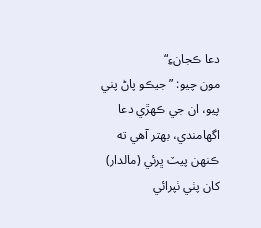دعا ڪجانءِ“
مون چيو: ”جيڪو پاڻ پني پيو، ان جي ڪهڙي دعا اگهامندي، بهتر آهي ته ڪنهن پيٽ ڀرئي (مالدار) کان پٺي ٺپرائي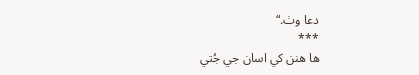دعا وٺ.“
***
ها هنن کي اسان جي جُتي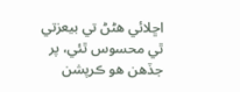اڇلائي هڻڻ تي بيعزتي ٿي محسوس ٿئي، پر جڏهن هو ڪرپشن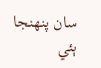سان پنهنجا ٻئي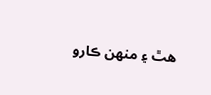هٿ ۽ منهن ڪارو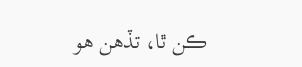ڪن ٿا، تڏهن هو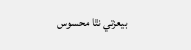بيعزتي نٿا محسوس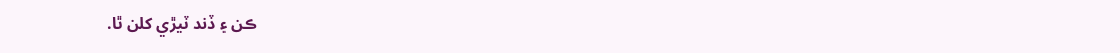ڪن ۽ ڏند ٽيڙي کلن ٿا.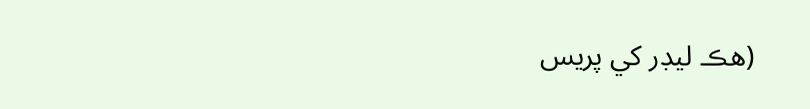(هڪ ليڊر کي پريس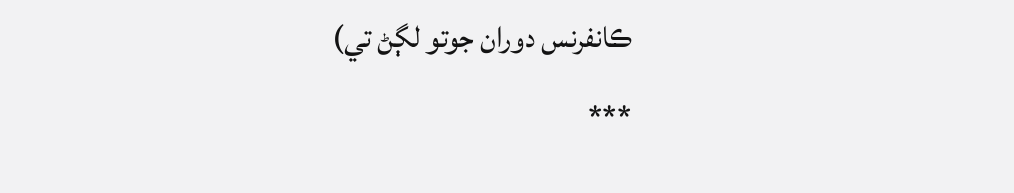ڪانفرنس دوران جوتو لڳڻ تي)
***